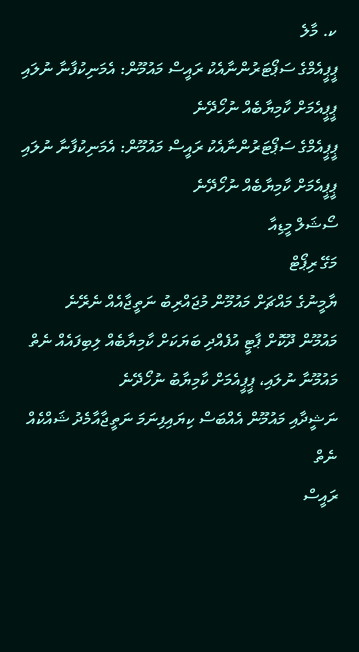ކ. މާލެ
ޕީޕީއެމްގެ ސަޕޯޓަރުންނާއެކު ރައީސް މައުމޫން: އެމަނިކުފާނާ ނުލައި ޕީޕީއެމަށް ކާމިޔާބެއް ނުހޯދޭނެ
ޕީޕީއެމްގެ ސަޕޯޓަރުންނާއެކު ރައީސް މައުމޫން: އެމަނިކުފާނާ ނުލައި ޕީޕީއެމަށް ކާމިޔާބެއް ނުހޯދޭނެ
ސޯޝަލް މީޑިއާ
މަގޭ ރިޕޯޓް
ޔާމީނުގެ މައްޗަށް މައުމޫން މުޖައްރިބު ނަތީޖާއެއް ނެރޭނެ
މައުމޫން ދޫކޮށް ޕާޓީ އުފެއްދި ބަޔަކަށް ކާމިޔާބެއް ލިބިފައެއް ނެތް
މައުމޫނާ ނުލައި، ޕީޕީއެމަށް ކާމިޔާބު ނުހޯދޭނެ
ނަޝީދާއި މައުމޫން އެއްބަސް ކިޔައިފިނަމަ ނަތީޖާއާމެދު ޝައްކެއް ނެތް
ރައީސް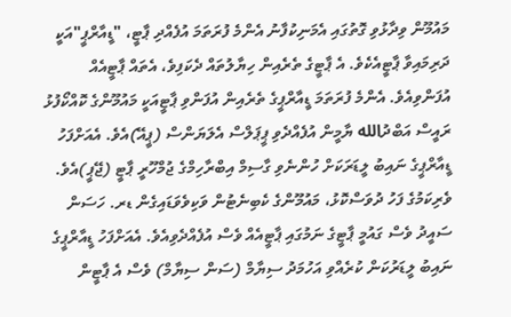މައުމޫން ވިދާޅުވި ގޮތުގައި އެމަނިކުފާނު އެންމެ ފުރަތަމަ އުފެއްދި ޕާޓީ، "ޑީއާރްޕީ"އަކީ ދަރިމައިވާ ޕާޓީއެކެވެ. އެ ޕާޓީގެ ތެރެއިން ހިޔާލުތައް ދެކަފިވެ، އެތައް ޕާޓީއެއް އުފަންވިއެވެ. އެންމެ ފުރަތަމަ ޑީއާރްޕީގެ ތެރެއިން އުފަންވި ޕާޓީއަކީ މައުމޫންގެ ކޮއްކޯފުޅު ރައީސް އަބްދުالله ޔާމީން އުފެއްދެވި ޕީޕަލްސް އެލަޔަންސް (ޕީއޭ)އެވެ. އެއަށްފަހު ޑީއާރްޕީގެ ނައިބު ލީޑަރަކަށް ހުންނެވި ގާސިމް އިބްރާހިމްގެ ޖުމްހޫރީ ޕާޓީ (ޖޭޕީ)އެވެ. ވެރިކަމުގެ ފަހު ދުވަސްކޮޅު، މައުމޫންގެ ކެބިނެޓުން ވަކިވެވަޑައިގެން ޑރ. ހަސަން ސައީދު ވެސް ގައުމީ ޕާޓީގެ ނަމުގައި ޕާޓީއެއް ވެސް އުފެއްދެވިއެވެ. އެއަށްފަހު ޑީއާރްޕީގެ ނައިބު ލީޑަރުކަން ކުރެއްވި އަހުމަދު ސިޔާމް (ސަން ސިޔާމް) ވެސް އެ ޕާޓީން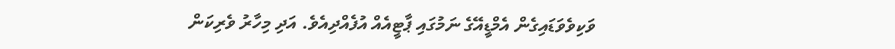ވަކިވެވަޑައިގެން އެމްޑީއޭގެ ނަމުގައި ޕާޓީއެއް އުފެއްދިއެވެ. އަދި މިހާރު ވެރިކަން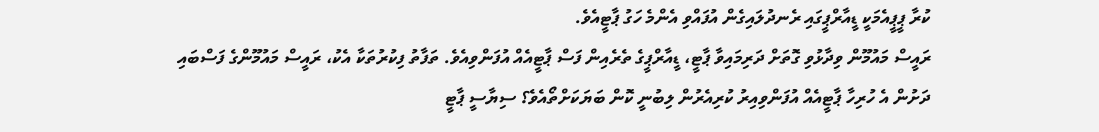ކުރާ ޕީޕީއެމަކީ ޑީއާރްޕީގައި ރެނދުލައިގެން އުފައްވި އެންމެ ހަގު ޕާޓީއެވެ.
ރައީސް މައުމޫން ވިދާޅުވި ގޮތަށް ދަރިމައިވާ ޕާޓީ، ޑީއާރްޕީގެ ތެރެއިން ފަސް ޕާޓީއެއް އުފަންވިއެވެ. ތަފާތު ފިކުރުތަކާ އެކު، ރައީސް މައުމޫންގެ ފަސްބައި ދަށުން އެ ހުރިހާ ޕާޓީއެއް އުފަންވިއިރު ކުރިއެރުން ލިބުނީ ކޮން ބަޔަކަށްތޯއެވެ؟ ސިޔާސީ ޕާޓީ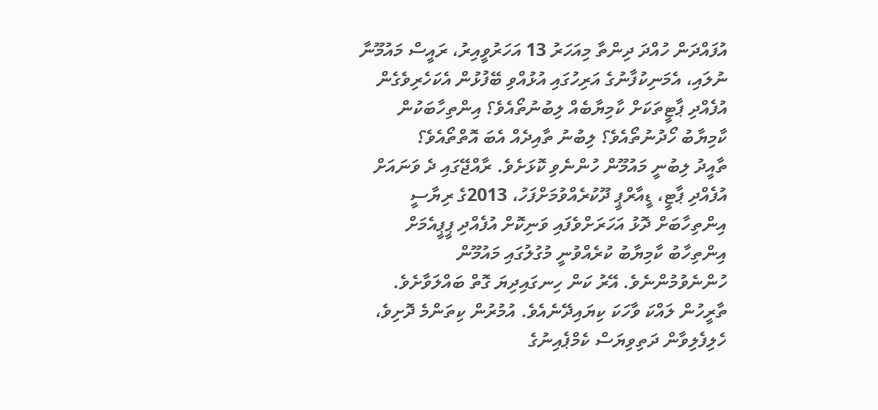އުފައްދަން ހުއްދަ ދިންތާ މިއަހަރު 13 އަހަރުވީއިރު، ރައީސް މައުމޫނާ ނުލައި، އެމަނިކުފާނުގެ އަރިހުގައި އުޅުއްވި ބޭފުޅުން އެކަހެރިވެގެން އުފެއްދި ޕާޓީތަކަށް ކާމިޔާބެއް ލިބުނުތޯއެވެ؟ އިންތިހާބަކުން ކާމިޔާބު ހޯދުނުތޯއެވެ؟ ލިބުނު ތާއިދެއް އެބަ އޮތްތޯއެވެ؟
ތާއީދު ލިބުނީ މައުމޫން ހުންނެވި ކޮޅަށެވެ. ރާއްޖޭގައި ދެ ވަނައަށް އުފެއްދި ޕާޓީ، ޑީއާރްޕީ ދޫކުރެއްވުމަށްފަހު، 2013ގެ ރިޔާސީ އިންތިހާބަށް ދޮޅު އަހަރަށްވެފައި ވަނިކޮށް އުފެއްދި ޕީޕީއެމަށް އިންތިހާބު ކާމިޔާބު ކުރެއްވުނީ މުގުލުގައި މައުމޫން ހުންނެވުމުންނެވެ. އޭރު ކަން ހިނގައިދިޔަ ގޮތް ބައްލަވާށެވެ. ތާރީހުން ލައްކަ ވާހަކަ ކިޔައިދޭނެއެވެ. އުމުރުން ކިތަންމެ ދޮށިވެ، ހެލިފެލިވާން ދަތިވިޔަސް ކެމްޕެއިނުގެ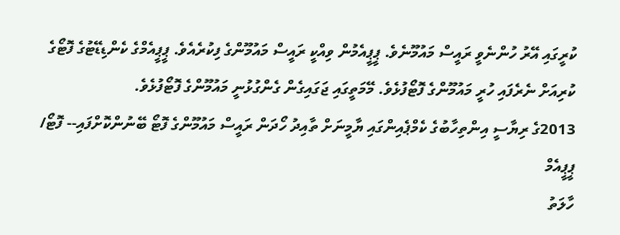ކުރީގައި އޭރު ހުންނެވީ ރައީސް މައުމޫނެވެ. ޕީޕީއެމުން ވިއްކީ ރައީސް މައުމޫންގެ ފިކުރެއެވެ. ޕީޕީއެމްގެ ކެންޑިޑޭޓުގެ ފޮޓޯގެ ކުރިއަށް ނެރެފައި ހުރީ މައުމޫންގެ ފޮޓޯފުޅެވެ. މޭމަތީގައި ޖަގައިގެން ގެންގުޅުނީ މައުމޫންގެ ފޮޓޯފުޅެވެ.
2013ގެ ރިޔާސީ އިންތިހާބުގެ ކެމްޕެއިންގައި ޔާމީނަށް ތާއިދު ހޯދަން ރައީސް މައުމޫންގެ ފޮޓޯ ބޭނުންކޮށްފައި-- ފޮޓޯ/ ޕީޕީއެމް
ހާލަތު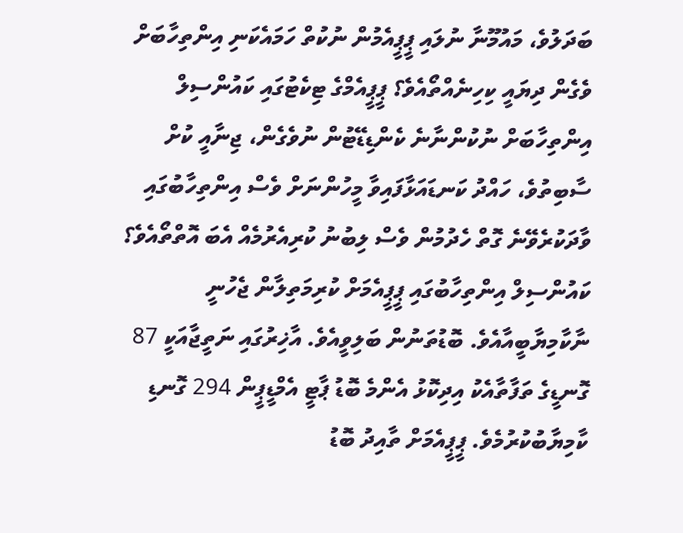ބަދަލުވެ، މައުމޫނާ ނުލައި ޕީޕީއެމުން ނުކުތް ހަމައެކަނި އިންތިހާބަށް ވެގެން ދިޔައީ ކިހިނެއްތޯއެވެ؟ ޕީޕީއެމްގެ ޓިކެޓުގައި ކައުންސިލް އިންތިހާބަށް ނުކުންނާނެ ކެންޑިޑޭޓުން ނުވެގެން، ޖިނާއީ ކުށް ސާބިތުވެ، ހައްދު ކަނޑައަޅާފައިވާ މީހުންނަށް ވެސް އިންތިހާބުގައި ވާދަކުރެވޭނެ ގޮތް ހެދުމުން ވެސް ލިބުނު ކުރިއެރުމެއް އެބަ އޮތްތޯއެވެ؟ ކައުންސިލް އިންތިހާބުގައި ޕީޕީއެމަށް ކުރިމަތިލާން ޖެހުނީ ނާކާމިޔާބީއާއެވެ. ބޮޑުތަނުން ބަލިވީއެވެ. އާޚިރުގައި ނަތީޖާއަކީ 87 ގޮނޑީގެ ތަފާތާއެކު އިދިކޮޅު އެންމެ ބޮޑު ޕާޓީ އެމްޑީޕީން 294 ގޮނޑި ކާމިޔާބުކުރުމެވެ. ޕީޕީއެމަށް ތާއިދު ބޮޑު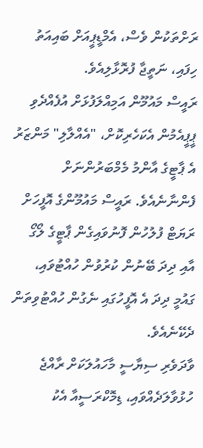ރަށްތަކުން ވެސް، އެމްޑީޕީއަށް ބައިއަތު ހިފައި، ނަތީޖާ ފުރޮޅާލިއެވެ.
ރައީސް މައުމޫން އަމިއްލަފުޅަށް އުފެއްދެވި ޕީޕީއެމުން އެކަހެރިކޮށް، "އެއްލާލި" މަންޒަރު އެ ޕާޓީގެ އާންމު މެމްބަރުންނަށް ފެންނާނެއެވެ. ރައީސް މައުމޫންގެ އޮފީހަށް ރަޔަޓް ފުލުހުން ފޮނުވައިގެން ޕާޓީގެ ލޯގޯ އާއި ދިދަ ބޭނުން ކުރުވުން ހުއްޓުވައި، ގައުމީ ދިދަ އެ އޮފީހުގައި ނެގުން ހުއްޓުވިތަން ދެކޭނެއެވެ.
ވާދަވެރި ސިޔާސީ މާހައުލަކަށް ރާއްޖެ ހުޅުވާލަދެއްވައި، ޑިމޮކްރަސީއާ އެކު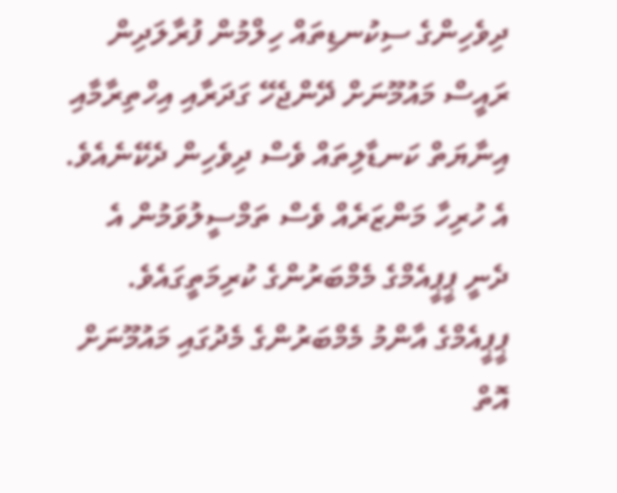ދިވެހިންގެ ސިކުނޑިތައް ހިލްމުން ފުރާލަދިން ރައީސް މައުމޫނަށް ދޭންޖެހޭ ގަދަރާއި އިހްތިރާމާއި އިނާޔަތް ކަނޑާލިތައް ވެސް ދިވެހިން ދެކޭނެއެވެ. އެ ހުރިހާ މަންޒަރެއް ވެސް ތަމްސީލުވަމުން އެ ދެނީ ޕީޕީއެމްގެ މެމްބަރުންގެ ކުރިމަތީގައެވެ. ޕީޕީއެމްގެ އާންމު މެމްބަރުންގެ މެދުގައި މައުމޫނަށް އޮތް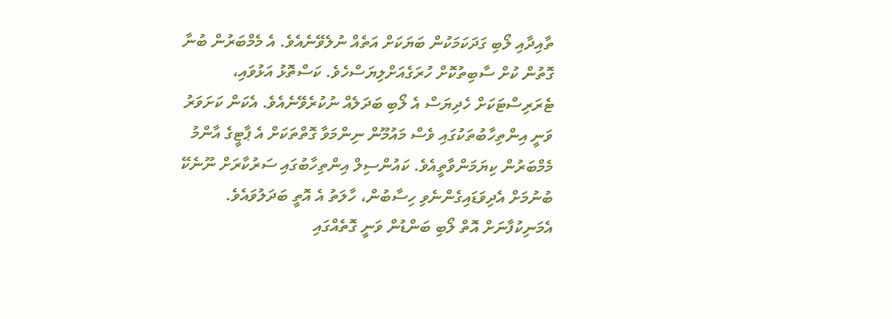ތާއިދާއި ލޯބި ގަދަކަމަކުން ބަޔަކަށް އަތެއް ނުލެވޭނެއެވެ. އެ މެމްބަރުން ބުނާ ގޮތުން ކުށް ސާބިތުކޮށް ހުރަގެއަށްލިޔަސްހެވެ. ކަސްތޮޅު އަޅުވައި، ޓެރަރިސްޓަކަށް ހެދިޔަސް އެ ލޯބި ބަދަލެއް ނުކުރެވޭނެއެވެ. އެކަން ކަށަވަރު ވަނީ އިންތިހާބުތަކުގައި ވެސް މައުމޫން ނިންމަވާ ގޮތްތަކަށް އެ ޕާޓީގެ އާންމު މެމްބަރުން ކިޔަމަންވާތީއެވެ. ކައުންސިލް އިންތިހާބުގައި ސަރުކާރަށް ނޫނެކޭ ބުނުމަށް އެދިވަޑައިގެންނެވި ހިސާބުން، ހާލަތު އެ އޮތީ ބަދަލުވައެވެ.
އެމަނިކުފާނަށް އޮތް ލޯބި ބަންޑުން ވަނީ ގޮތެއްގައި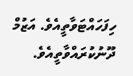ހިފަހައްޓަވާތީއެވެ. އަޒުމް ދޫނުކުރައްވާތީއެވެ.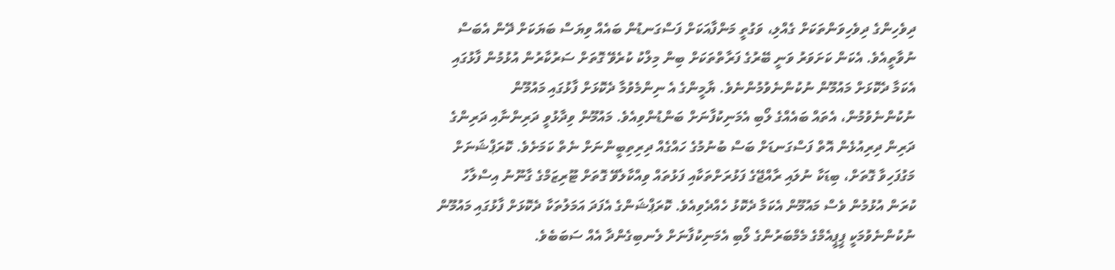ދިވެހިންގެ ދިވެހިވަންތަކަށް ގެއްލި، ވަގުތީ މަންފާއަކަށް ފަސްގަނޑުން ބައެއް ވިޔަސް ބަޔަކަށް ދޭން އެބަސް ނުވާތީއެވެ. އެކަން ކަށަވަރު ވަނީ ބޭރުގެ ފަރާތްތަކަށް ބިން މިލްކު ކުރެވޭ ގޮތަށް ސަރުކާރުން އުޅުމުން ފާޅުގައި އެކަމާ ދެކޮޅަށް މައުމޫން ނުކުންނެވުމުންނެވެ. ޔާމީންގެ އެ ނިންމެވުމާ ދެކޮޅަށް ފާޅުގައި މައުމޫން ނުކުންނެވުމުން، އެތައް ބައެއްގެ ލޯބި އެމަނިކުފާނަށް ބަންޑުންވިއެވެ. މައުމޫން ވިދާޅުވީ ދަރިންނާއި ދަރިންގެ ދަރިން ދިރިއުޅެން އޮތް ފަސްގަނޑަށް ބަސް ބުނުމުގެ ހައްގެއް ދިރިތިބީންނަށް ނެތް ކަމަށެވެ. ކޮރަޕްޝަނަށް މަގުފަހިވާ ގޮތަށް، ބިޑަކާ ނުލައި ރާއްޖޭގެ ފަޅުރަށްތަކާއި ފަޅުތައް ވިއްކާލެވޭ ގޮތަށް ޓޫރިޒަމްގެ ގާނޫނު އިސްލާހު ކުރަން އުޅުމުން ވެސް މައުމޫން އެކަމާ ދެކޮޅު ހެއްދެވިއެވެ. ކޮރަޕްޝަންގެ އެފަދަ އަމަލުތަކާ ދެކޮޅަށް ފާޅުގައި މައުމޫން ނުކުންނެވުމަކީ ޕީޕީއެމްގެ މެމްބަރުންގެ ލޯބި އެމަނިކުފާނަށް ލެނބިގެންދާ އެއް ސަބަބެވެ.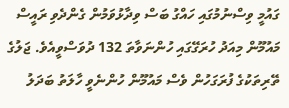ގައުމީ ވިސްނުމުގައި ހައްގު ބަސް ވިދާޅުވަމުން ގެންދެވި ރައީސް މައުމޫން މިއަދު ހުރަގޭގައި ހުންނަވާތަ 132 ދުވަސްވީއެވެ. ޖަލުގެ ތޭރިތަކުގެ ފުރަގަހުން ވެސް މައުމޫން ހުންނެވީ ހާލަތު ބަދަލު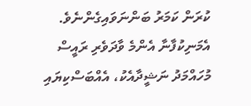ކުރަން ކަމަރު ބަންނަވައިގެންނެވެ. އެމަނިކުފާނާ އެންމެ ވާދަވެރި ރައީސް މުހައްމަދު ނަޝީދާއެކު، އެއްބަސްކިޔައި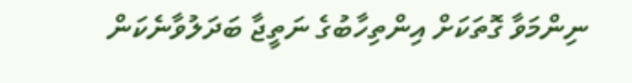ނިންމަވާ ގޮތަކަށް އިންތިހާބުގެ ނަތީޖާ ބަދަލުވާނެކަން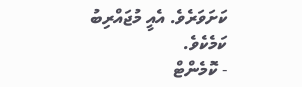ކަށަވަރެވެ. އެއީ މުޖައްރިބު ކަމެކެވެ.
- ކޮމެންޓް